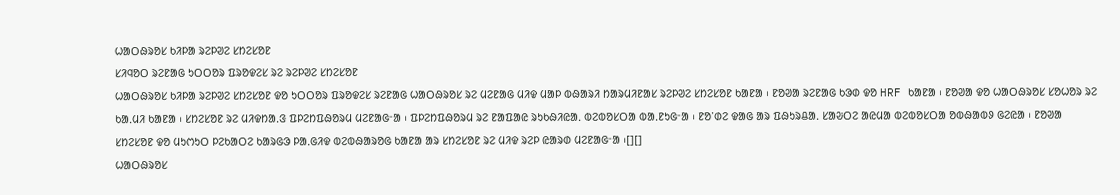ᱦᱟᱛᱷᱨᱚᱥ ᱠᱤᱞᱟ ᱨᱮᱞᱣᱮ ᱥᱴᱮᱥᱚᱱ
ᱥᱤᱧᱚᱛ ᱨᱮᱱᱟᱜ ᱩᱛᱛᱚᱨ ᱯᱨᱚᱫᱮᱥ ᱨᱮ ᱨᱮᱞᱣᱮ ᱥᱴᱮᱥᱚᱱ
ᱦᱟᱛᱷᱨᱚᱥ ᱠᱤᱞᱟ ᱨᱮᱞᱣᱮ ᱥᱴᱮᱥᱚᱱ ᱫᱚ ᱩᱛᱛᱚᱨ ᱯᱨᱚᱫᱮᱥ ᱨᱮᱱᱟᱜ ᱦᱟᱛᱷᱨᱚᱥ ᱨᱮ ᱢᱮᱱᱟᱜ ᱢᱤᱫ ᱢᱟᱞ ᱵᱷᱟᱨᱤ ᱴᱟᱨᱢᱤᱱᱟᱥ ᱨᱮᱞᱣᱮ ᱥᱴᱮᱥᱚᱱ ᱠᱟᱱᱟ ᱾ ᱱᱚᱣᱟ ᱨᱮᱱᱟᱜ ᱠᱳᱰ ᱫᱚ HRF ᱠᱟᱱᱟ ᱾ ᱱᱚᱣᱟ ᱫᱚ ᱦᱟᱛᱷᱨᱚᱥ ᱥᱚᱦᱚᱨ ᱨᱮ ᱠᱟᱹᱢᱤ ᱠᱟᱱᱟ ᱾ ᱥᱴᱮᱥᱚᱱ ᱨᱮ ᱢᱤᱫᱴᱟᱹᱝ ᱯᱞᱮᱴᱯᱷᱚᱨᱢ ᱢᱮᱱᱟᱜᱼᱟ ᱾ ᱯᱞᱮᱴᱯᱷᱚᱨᱢ ᱨᱮ ᱱᱟᱯᱟᱭ ᱨᱩᱠᱷᱤᱭᱟᱹ ᱵᱮᱵᱚᱥᱛᱟ ᱵᱟᱹᱱᱩᱜᱼᱟ ᱾ ᱱᱚᱸᱰᱮ ᱫᱟᱜ ᱟᱨ ᱯᱷᱩᱨᱪᱟᱹ ᱥᱟᱶᱛᱮ ᱟᱭᱢᱟ ᱵᱮᱵᱚᱥᱛᱟ ᱚᱵᱷᱟᱵᱽ ᱜᱮᱭᱟ ᱾ ᱱᱚᱣᱟ ᱥᱴᱮᱥᱚᱱ ᱫᱚ ᱢᱩᱬᱩᱛ ᱞᱮᱠᱟᱛᱮ ᱠᱟᱨᱜᱳ ᱞᱟᱹᱜᱤᱫ ᱵᱮᱵᱷᱟᱨᱚᱜ ᱠᱟᱱᱟ ᱟᱨ ᱥᱴᱮᱥᱚᱱ ᱨᱮ ᱢᱤᱫ ᱨᱮᱞ ᱭᱟᱨᱰ ᱢᱮᱱᱟᱜᱼᱟ ᱾[][]
ᱦᱟᱛᱷᱨᱚᱥ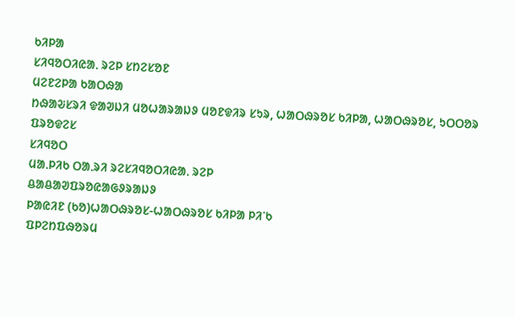ᱠᱤᱞᱟ
ᱥᱤᱧᱚᱛᱤᱭᱟᱹ ᱨᱮᱞ ᱥᱴᱮᱥᱚᱱ
ᱢᱮᱱᱮᱞᱟ ᱠᱟᱛᱷᱟ
ᱴᱷᱟᱶᱥᱨᱤ ᱫᱟᱣᱡᱤ ᱢᱚᱦᱟᱨᱟᱡᱽ ᱢᱚᱱᱫᱤᱨ ᱥᱩᱨ, ᱦᱟᱛᱷᱨᱚᱥ ᱠᱤᱞᱟ, ᱦᱟᱛᱷᱨᱚᱥ, ᱩᱛᱛᱚᱨ ᱯᱨᱚᱫᱮᱥ
ᱥᱤᱧᱚᱛ
ᱢᱟᱹᱞᱤᱠ ᱛᱟᱹᱨᱤ ᱨᱮᱥᱤᱧᱚᱛᱤᱭᱟᱹ ᱨᱮᱞ
ᱪᱟᱪᱟᱣᱯᱨᱚᱭᱟᱜᱽᱨᱟᱡᱽ
ᱞᱟᱭᱤᱱ (ᱠᱚ)ᱦᱟᱛᱷᱨᱚᱥ-ᱦᱟᱛᱷᱨᱚᱥ ᱠᱤᱞᱟ ᱞᱤᱸᱠ
ᱯᱞᱮᱴᱯᱷᱚᱨᱢ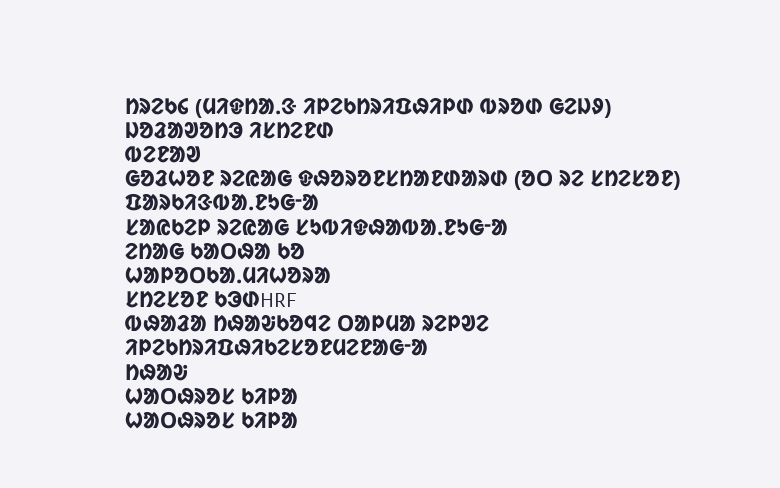ᱴᱨᱮᱠ᱔ (ᱢᱤᱫᱴᱟᱹᱝ ᱤᱞᱮᱠᱴᱨᱤᱯᱷᱤᱞᱰ ᱵᱨᱚᱰ ᱜᱮᱡᱽ)
ᱡᱚᱲᱟᱣᱚᱴᱳ ᱤᱥᱴᱮᱱᱰ
ᱵᱮᱱᱟᱣ
ᱜᱚᱲᱦᱚᱱ ᱨᱮᱭᱟᱜ ᱫᱷᱚᱨᱚᱱᱥᱴᱟᱱᱰᱟᱨᱰ (ᱚᱛ ᱨᱮ ᱥᱴᱮᱥᱚᱱ)
ᱯᱟᱨᱠᱤᱝᱵᱟᱹᱱᱩᱜᱼᱟ
ᱥᱟᱭᱠᱮᱞ ᱨᱮᱭᱟᱜ ᱥᱩᱵᱤᱫᱷᱟᱵᱟᱹᱱᱩᱜᱼᱟ
ᱮᱴᱟᱜ ᱠᱟᱛᱷᱟ ᱠᱚ
ᱦᱟᱞᱚᱛᱠᱟᱹᱢᱤᱦᱚᱨᱟ
ᱥᱴᱮᱥᱚᱱ ᱠᱳᱰHRF
ᱵᱷᱟᱲᱟ ᱴᱷᱟᱶᱠᱚᱧᱮ ᱛᱟᱞᱢᱟ ᱨᱮᱞᱣᱮ
ᱤᱞᱮᱠᱴᱨᱤᱯᱷᱤᱠᱮᱥᱚᱱᱢᱮᱱᱟᱜᱼᱟ
ᱴᱷᱟᱶ
ᱦᱟᱛᱷᱨᱚᱥ ᱠᱤᱞᱟ
ᱦᱟᱛᱷᱨᱚᱥ ᱠᱤᱞᱟ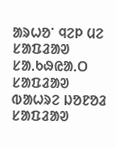ᱟᱨᱦᱚᱸ ᱧᱮᱞ ᱢᱮ
ᱥᱟᱯᱲᱟᱣ
ᱥᱟᱹᱠᱷᱭᱟᱹᱛ
ᱥᱟᱯᱲᱟᱣ
ᱵᱟᱦᱨᱮ ᱡᱚᱱᱚᱲ
ᱥᱟᱯᱲᱟᱣ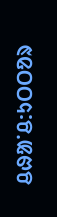ᱪᱷᱟᱸᱪ:ᱩᱛᱛᱚᱨ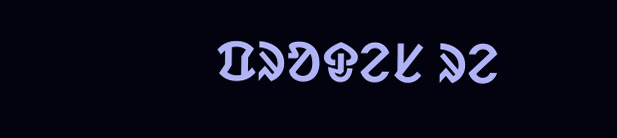ᱯᱨᱚᱫᱮᱥ ᱨᱮ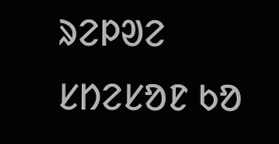ᱨᱮᱞᱣᱮ ᱥᱴᱮᱥᱚᱱ ᱠᱚ